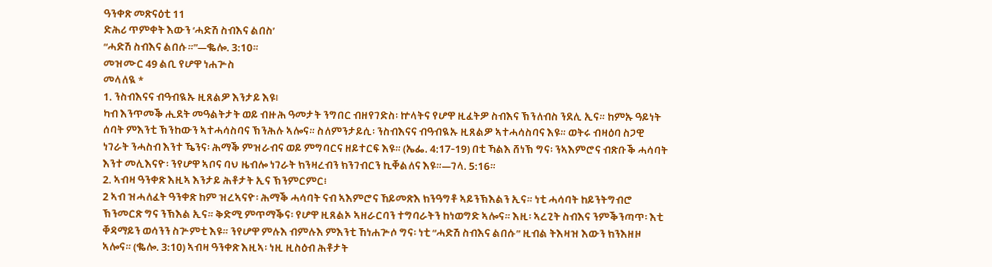ዓንቀጽ መጽናዕቲ 11
ድሕሪ ጥምቀት እውን ‘ሓድሽ ስብእና ልበስ’
“ሓድሽ ስብእና ልበሱ።”—ቈሎ. 3:10።
መዝሙር 49 ልቢ የሆዋ ነሐጕስ
መላለዪ *
1. ንስብእናና ብዓብዪኡ ዚጸልዎ እንታይ እዩ፧
ካብ እንጥመቕ ሒደት መዓልትታት ወይ ብዙሕ ዓመታት ንግበር ብዘየገድስ፡ ኵላትና የሆዋ ዚፈትዎ ስብእና ኽንለብስ ንደሊ ኢና። ከምኡ ዓይነት ሰባት ምእንቲ ኽንከውን ኣተሓሳስባና ኽንሕሉ ኣሎና። ስለምንታይሲ፡ ንስብእናና ብዓብዪኡ ዚጸልዎ ኣተሓሳስባና እዩ። ወትሩ ብዛዕባ ስጋዊ ነገራት ንሓስብ እንተ ዄንና፡ ሕማቕ ምዝራብና ወይ ምግባርና ዘይተርፍ እዩ። (ኤፌ. 4:17-19) በቲ ኻልእ ሸነኽ ግና፡ ንኣእምሮና ብጽቡቕ ሓሳባት እንተ መሊእናዮ፡ ንየሆዋ ኣቦና ባህ ዜብሎ ነገራት ክንዛረብን ክንገብርን ኪቐልለና እዩ።—ገላ. 5:16።
2. ኣብዛ ዓንቀጽ እዚኣ እንታይ ሕቶታት ኢና ኽንምርምር፧
2 ኣብ ዝሓለፈት ዓንቀጽ ከም ዝረኣናዮ፡ ሕማቕ ሓሳባት ናብ ኣእምሮና ኸይመጽእ ክንዓግቶ ኣይንኽእልን ኢና። ነቲ ሓሳባት ከይንትግብሮ ኽንመርጽ ግና ንኽእል ኢና። ቅድሚ ምጥማቕና፡ የሆዋ ዚጸልኦ ኣዘራርባን ተግባራትን ከነወግድ ኣሎና። እዚ፡ ኣረጊት ስብእና ንምቕንጣጥ፡ እቲ ቐዳማይን ወሳንን ስጕምቲ እዩ። ንየሆዋ ምሉእ ብምሉእ ምእንቲ ኸነሐጕሶ ግና፡ ነቲ “ሓድሽ ስብእና ልበሱ” ዚብል ትእዛዝ እውን ክንእዘዞ ኣሎና። (ቈሎ. 3:10) ኣብዛ ዓንቀጽ እዚኣ፡ ነዚ ዚስዕብ ሕቶታት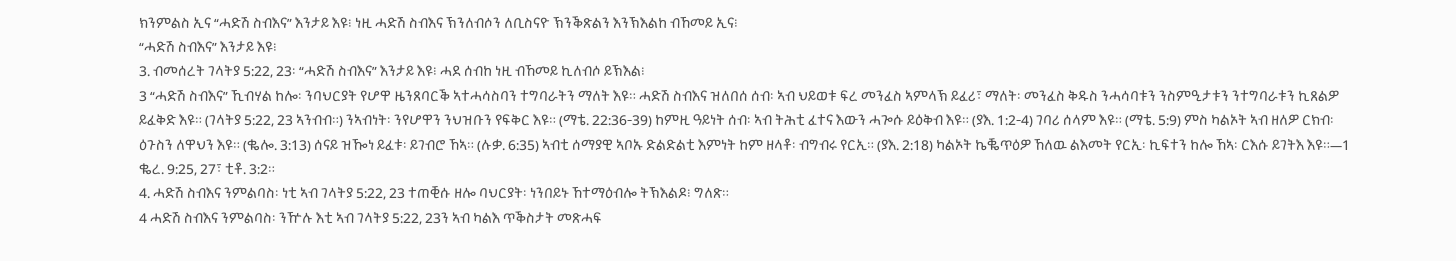ክንምልስ ኢና “ሓድሽ ስብእና” እንታይ እዩ፧ ነዚ ሓድሽ ስብእና ኽንለብሶን ለቢስናዮ ኽንቕጽልን እንኽእልከ ብኸመይ ኢና፧
“ሓድሽ ስብእና” እንታይ እዩ፧
3. ብመሰረት ገላትያ 5:22, 23፡ “ሓድሽ ስብእና” እንታይ እዩ፧ ሓደ ሰብከ ነዚ ብኸመይ ኪለብሶ ይኽእል፧
3 “ሓድሽ ስብእና” ኺብሃል ከሎ፡ ንባህርያት የሆዋ ዜንጸባርቕ ኣተሓሳስባን ተግባራትን ማለት እዩ። ሓድሽ ስብእና ዝለበሰ ሰብ፡ ኣብ ህይወቱ ፍረ መንፈስ ኣምላኽ ይፈሪ፣ ማለት፡ መንፈስ ቅዱስ ንሓሳባቱን ንስምዒታቱን ንተግባራቱን ኪጸልዎ ይፈቅድ እዩ። (ገላትያ 5:22, 23 ኣንብብ።) ንኣብነት፡ ንየሆዋን ንህዝቡን የፍቅር እዩ። (ማቴ. 22:36-39) ከምዚ ዓይነት ሰብ፡ ኣብ ትሕቲ ፈተና እውን ሓጐሱ ይዕቅብ እዩ። (ያእ. 1:2-4) ገባሪ ሰላም እዩ። (ማቴ. 5:9) ምስ ካልኦት ኣብ ዘለዎ ርክብ፡ ዕጉስን ለዋህን እዩ። (ቈሎ. 3:13) ሰናይ ዝዀነ ይፈቱ፡ ይገብሮ ኸኣ። (ሉቃ. 6:35) ኣብቲ ሰማያዊ ኣቦኡ ድልድልቲ እምነት ከም ዘላቶ፡ ብግብሩ የርኢ። (ያእ. 2:18) ካልኦት ኬቘጥዕዎ ኸለዉ ልእመት የርኢ፡ ኪፍተን ከሎ ኸኣ፡ ርእሱ ይገትእ እዩ።—1 ቈረ. 9:25, 27፣ ቲቶ. 3:2።
4. ሓድሽ ስብእና ንምልባስ፡ ነቲ ኣብ ገላትያ 5:22, 23 ተጠቒሱ ዘሎ ባህርያት፡ ነንበይኑ ኸተማዕብሎ ትኽእልዶ፧ ግለጽ።
4 ሓድሽ ስብእና ንምልባስ፡ ንዅሉ እቲ ኣብ ገላትያ 5:22, 23ን ኣብ ካልእ ጥቕስታት መጽሓፍ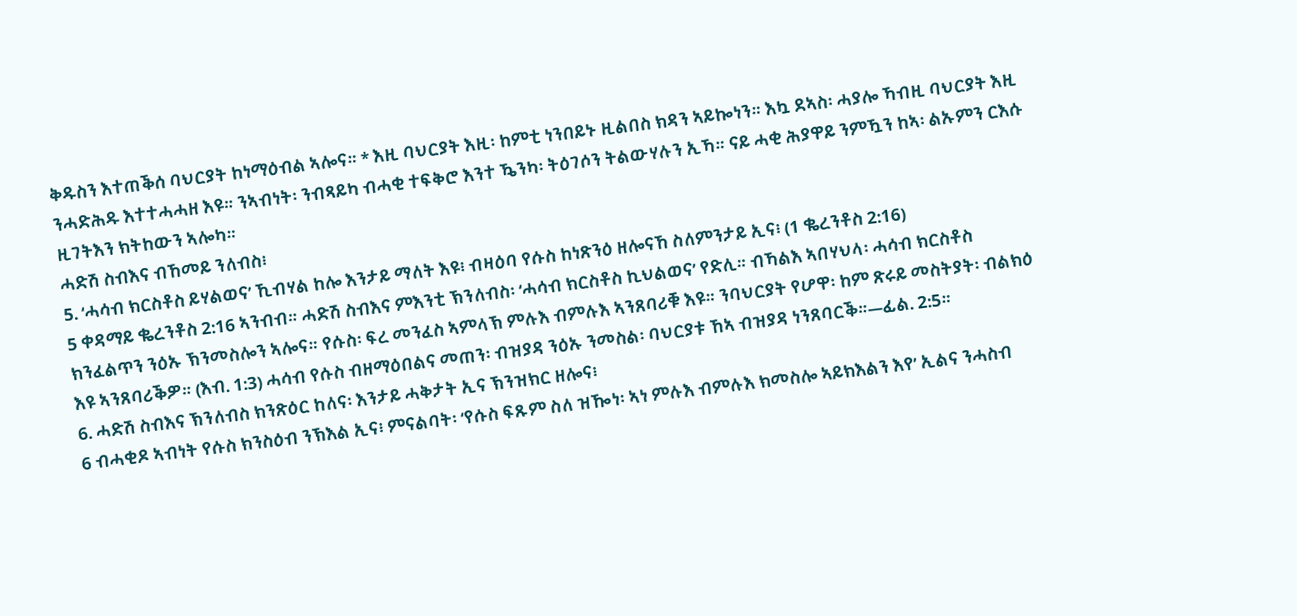ቅዱስን እተጠቕሰ ባህርያት ከነማዕብል ኣሎና። * እዚ ባህርያት እዚ፡ ከምቲ ነንበይኑ ዚልበስ ክዳን ኣይኰነን። እኳ ደኣስ፡ ሓያሎ ኻብዚ ባህርያት እዚ ንሓድሕዱ እተተሓሓዘ እዩ። ንኣብነት፡ ንብጻይካ ብሓቂ ተፍቅሮ እንተ ዄንካ፡ ትዕገሶን ትልውሃሉን ኢኻ። ናይ ሓቂ ሕያዋይ ንምዃን ከኣ፡ ልኡምን ርእሱ ዚገትእን ክትከውን ኣሎካ።
ሓድሽ ስብእና ብኸመይ ንለብስ፧
5. ‘ሓሳብ ክርስቶስ ይሃልወና’ ኺብሃል ከሎ እንታይ ማለት እዩ፧ ብዛዕባ የሱስ ከነጽንዕ ዘሎናኸ ስለምንታይ ኢና፧ (1 ቈረንቶስ 2:16)
5 ቀዳማይ ቈረንቶስ 2:16 ኣንብብ። ሓድሽ ስብእና ምእንቲ ኽንለብስ፡ ‘ሓሳብ ክርስቶስ ኪህልወና’ የድሊ። ብኻልእ ኣበሃህላ፡ ሓሳብ ክርስቶስ ክንፈልጥን ንዕኡ ኽንመስሎን ኣሎና። የሱስ፡ ፍረ መንፈስ ኣምላኽ ምሉእ ብምሉእ ኣንጸባሪቑ እዩ። ንባህርያት የሆዋ፡ ከም ጽሩይ መስትያት፡ ብልክዕ እዩ ኣንጸባሪቕዎ። (እብ. 1:3) ሓሳብ የሱስ ብዘማዕበልና መጠን፡ ብዝያዳ ንዕኡ ንመስል፡ ባህርያቱ ኸኣ ብዝያዳ ነንጸባርቕ።—ፊል. 2:5።
6. ሓድሽ ስብእና ኽንለብስ ክንጽዕር ከለና፡ እንታይ ሓቅታት ኢና ኽንዝክር ዘሎና፧
6 ብሓቂዶ ኣብነት የሱስ ክንስዕብ ንኽእል ኢና፧ ምናልባት፡ ‘የሱስ ፍጹም ስለ ዝዀነ፡ ኣነ ምሉእ ብምሉእ ክመስሎ ኣይክእልን እየ’ ኢልና ንሓስብ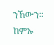ንኸውን። ከምኡ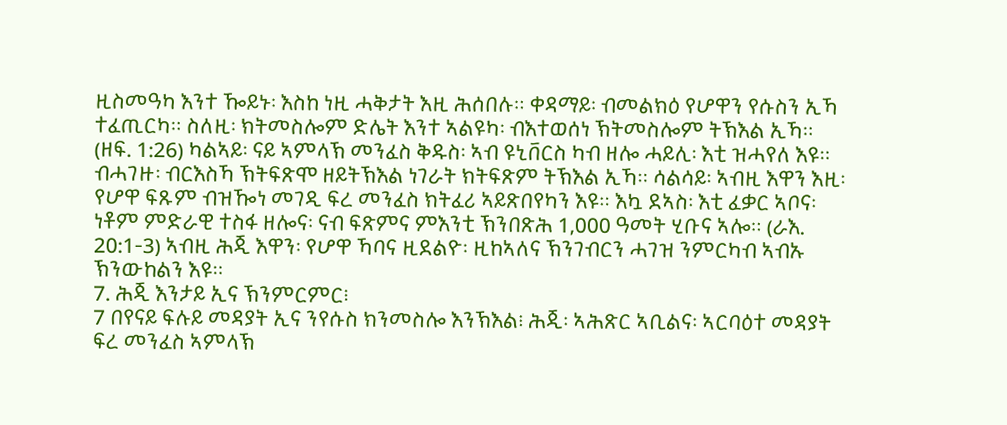ዚስመዓካ እንተ ዀይኑ፡ እስከ ነዚ ሓቅታት እዚ ሕሰበሉ። ቀዳማይ፡ ብመልክዕ የሆዋን የሱስን ኢኻ ተፈጢርካ። ስለዚ፡ ክትመስሎም ድሌት እንተ ኣልዩካ፡ ብእተወሰነ ኽትመስሎም ትኽእል ኢኻ። (ዘፍ. 1:26) ካልኣይ፡ ናይ ኣምላኽ መንፈስ ቅዱስ፡ ኣብ ዩኒቨርስ ካብ ዘሎ ሓይሊ፡ እቲ ዝሓየለ እዩ። ብሓገዙ፡ ብርእስኻ ኽትፍጽሞ ዘይትኽእል ነገራት ክትፍጽም ትኽእል ኢኻ። ሳልሳይ፡ ኣብዚ እዋን እዚ፡ የሆዋ ፍጹም ብዝዀነ መገዲ ፍረ መንፈስ ክትፈሪ ኣይጽበየካን እዩ። እኳ ደኣስ፡ እቲ ፈቃር ኣቦና፡ ነቶም ምድራዊ ተስፋ ዘሎና፡ ናብ ፍጽምና ምእንቲ ኽንበጽሕ 1,000 ዓመት ሂቡና ኣሎ። (ራእ. 20:1-3) ኣብዚ ሕጂ እዋን፡ የሆዋ ኻባና ዚደልዮ፡ ዚከኣለና ኽንገብርን ሓገዝ ንምርካብ ኣብኡ ኽንውከልን እዩ።
7. ሕጂ እንታይ ኢና ኽንምርምር፧
7 በየናይ ፍሉይ መዳያት ኢና ንየሱስ ክንመስሎ እንኽእል፧ ሕጂ፡ ኣሕጽር ኣቢልና፡ ኣርባዕተ መዳያት ፍረ መንፈስ ኣምላኽ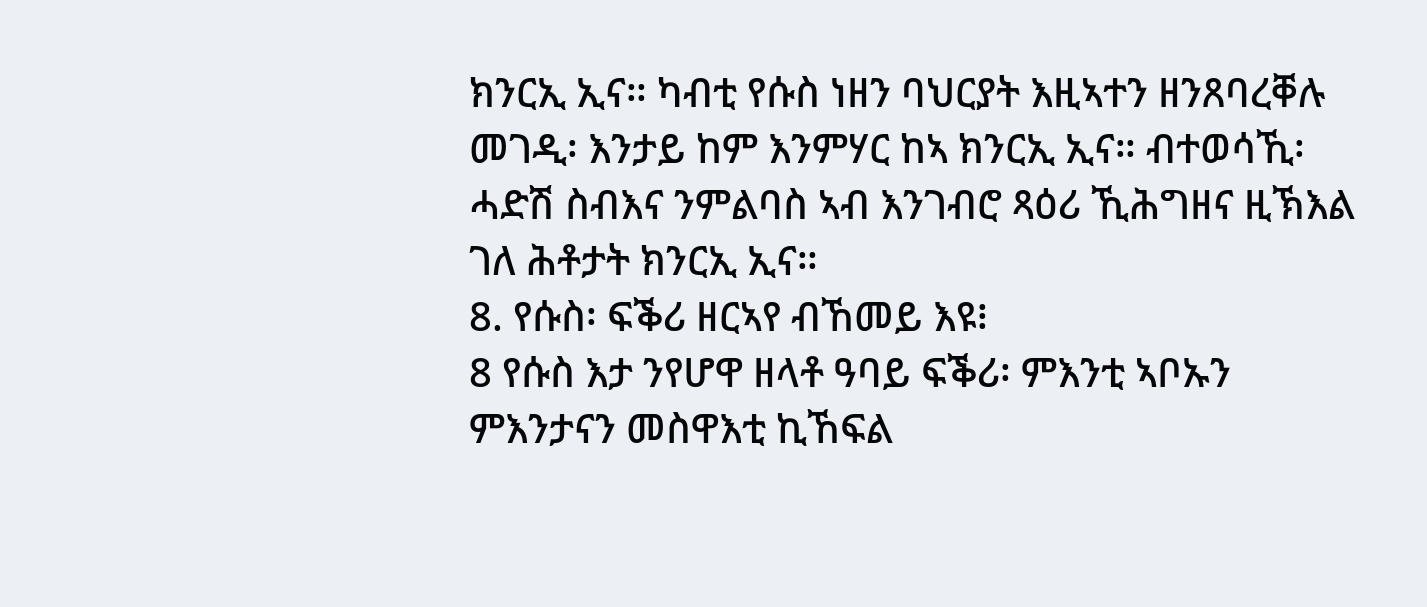ክንርኢ ኢና። ካብቲ የሱስ ነዘን ባህርያት እዚኣተን ዘንጸባረቐሉ መገዲ፡ እንታይ ከም እንምሃር ከኣ ክንርኢ ኢና። ብተወሳኺ፡ ሓድሽ ስብእና ንምልባስ ኣብ እንገብሮ ጻዕሪ ኺሕግዘና ዚኽእል ገለ ሕቶታት ክንርኢ ኢና።
8. የሱስ፡ ፍቕሪ ዘርኣየ ብኸመይ እዩ፧
8 የሱስ እታ ንየሆዋ ዘላቶ ዓባይ ፍቕሪ፡ ምእንቲ ኣቦኡን ምእንታናን መስዋእቲ ኪኸፍል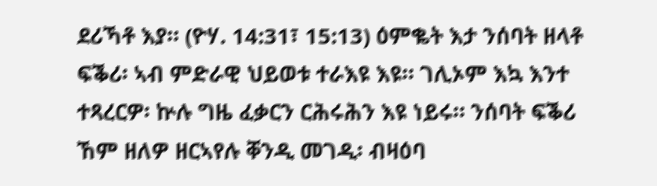ደሪኻቶ እያ። (ዮሃ. 14:31፣ 15:13) ዕምቈት እታ ንሰባት ዘላቶ ፍቕሪ፡ ኣብ ምድራዊ ህይወቱ ተራእዩ እዩ። ገሊኦም እኳ እንተ ተጻረርዎ፡ ኵሉ ግዜ ፈቃርን ርሕሩሕን እዩ ነይሩ። ንሰባት ፍቕሪ ኸም ዘለዎ ዘርኣየሉ ቐንዲ መገዲ፡ ብዛዕባ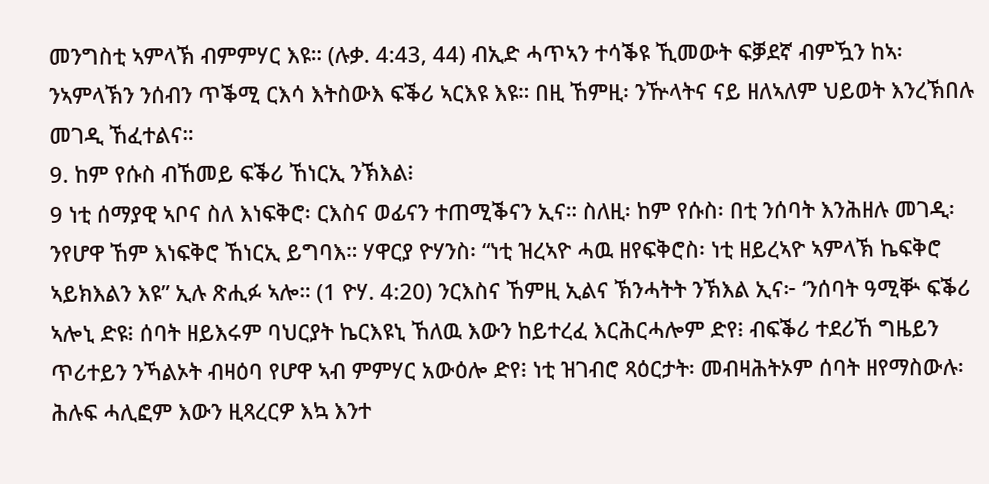መንግስቲ ኣምላኽ ብምምሃር እዩ። (ሉቃ. 4:43, 44) ብኢድ ሓጥኣን ተሳቕዩ ኺመውት ፍቓደኛ ብምዃን ከኣ፡ ንኣምላኽን ንሰብን ጥቕሚ ርእሳ እትስውእ ፍቕሪ ኣርእዩ እዩ። በዚ ኸምዚ፡ ንዅላትና ናይ ዘለኣለም ህይወት እንረኽበሉ መገዲ ኸፈተልና።
9. ከም የሱስ ብኸመይ ፍቕሪ ኸነርኢ ንኽእል፧
9 ነቲ ሰማያዊ ኣቦና ስለ እነፍቅሮ፡ ርእስና ወፊናን ተጠሚቕናን ኢና። ስለዚ፡ ከም የሱስ፡ በቲ ንሰባት እንሕዘሉ መገዲ፡ ንየሆዋ ኸም እነፍቅሮ ኸነርኢ ይግባእ። ሃዋርያ ዮሃንስ፡ “ነቲ ዝረኣዮ ሓዉ ዘየፍቅሮስ፡ ነቲ ዘይረኣዮ ኣምላኽ ኬፍቅሮ ኣይክእልን እዩ” ኢሉ ጽሒፉ ኣሎ። (1 ዮሃ. 4:20) ንርእስና ኸምዚ ኢልና ኽንሓትት ንኽእል ኢና፦ ‘ንሰባት ዓሚቝ ፍቕሪ ኣሎኒ ድዩ፧ ሰባት ዘይእሩም ባህርያት ኬርእዩኒ ኸለዉ እውን ከይተረፈ እርሕርሓሎም ድየ፧ ብፍቕሪ ተደሪኸ ግዜይን ጥሪተይን ንኻልኦት ብዛዕባ የሆዋ ኣብ ምምሃር አውዕሎ ድየ፧ ነቲ ዝገብሮ ጻዕርታት፡ መብዛሕትኦም ሰባት ዘየማስውሉ፡ ሕሉፍ ሓሊፎም እውን ዚጻረርዎ እኳ እንተ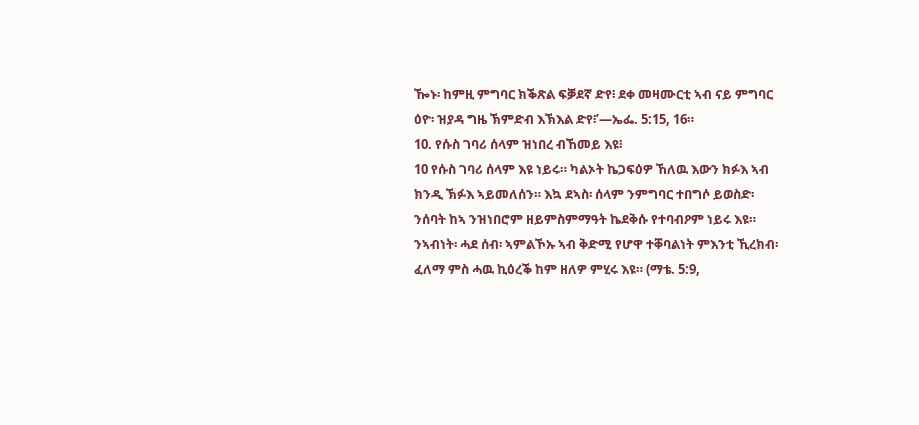ዀኑ፡ ከምዚ ምግባር ክቕጽል ፍቓደኛ ድየ፧ ደቀ መዛሙርቲ ኣብ ናይ ምግባር ዕዮ፡ ዝያዳ ግዜ ኽምድብ እኽእል ድየ፧’—ኤፌ. 5:15, 16።
10. የሱስ ገባሪ ሰላም ዝነበረ ብኸመይ እዩ፧
10 የሱስ ገባሪ ሰላም እዩ ነይሩ። ካልኦት ኬጋፍዕዎ ኸለዉ እውን ክፉእ ኣብ ክንዲ ኽፉእ ኣይመለሰን። እኳ ደኣስ፡ ሰላም ንምግባር ተበግሶ ይወስድ፡ ንሰባት ከኣ ንዝነበሮም ዘይምስምማዓት ኬደቅሱ የተባብዖም ነይሩ እዩ። ንኣብነት፡ ሓደ ሰብ፡ ኣምልኾኡ ኣብ ቅድሚ የሆዋ ተቐባልነት ምእንቲ ኺረክብ፡ ፈለማ ምስ ሓዉ ኪዕረቕ ከም ዘለዎ ምሂሩ እዩ። (ማቴ. 5:9,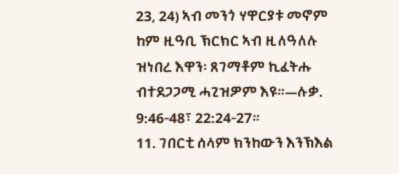23, 24) ኣብ መንጎ ሃዋርያቱ መኖም ከም ዚዓቢ ኽርክር ኣብ ዚለዓለሉ ዝነበረ እዋን፡ ጸገማቶም ኪፈትሑ ብተደጋጋሚ ሓጊዝዎም እዩ።—ሉቃ. 9:46-48፣ 22:24-27።
11. ገበርቲ ሰላም ክንከውን እንኽእል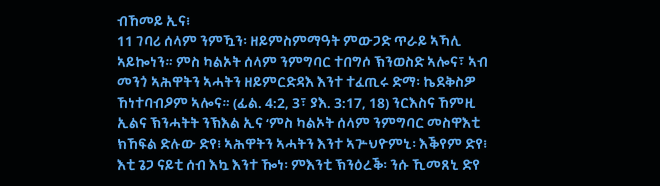ብኸመይ ኢና፧
11 ገባሪ ሰላም ንምዃን፡ ዘይምስምማዓት ምውጋድ ጥራይ ኣኻሊ ኣይኰነን። ምስ ካልኦት ሰላም ንምግባር ተበግሶ ኽንወስድ ኣሎና፣ ኣብ መንጎ ኣሕዋትን ኣሓትን ዘይምርድዳእ እንተ ተፈጢሩ ድማ፡ ኬደቅስዎ ኸነተባብዖም ኣሎና። (ፊል. 4:2, 3፣ ያእ. 3:17, 18) ንርእስና ኸምዚ ኢልና ኽንሓትት ንኽእል ኢና ‘ምስ ካልኦት ሰላም ንምግባር መስዋእቲ ክኸፍል ድሉው ድየ፧ ኣሕዋትን ኣሓትን እንተ ኣጕህዮምኒ፡ እቕየም ድየ፧ እቲ ጌጋ ናይቲ ሰብ እኳ እንተ ዀነ፡ ምእንቲ ኽንዕረቕ፡ ንሱ ኺመጸኒ ድየ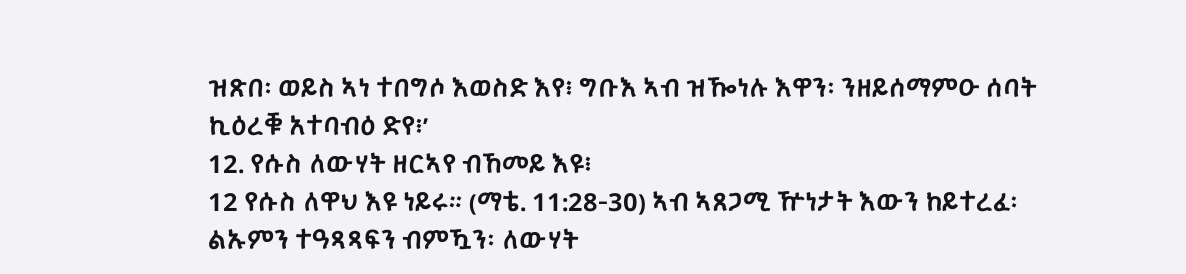ዝጽበ፡ ወይስ ኣነ ተበግሶ እወስድ እየ፧ ግቡእ ኣብ ዝዀነሉ እዋን፡ ንዘይሰማምዑ ሰባት ኪዕረቑ አተባብዕ ድየ፧’
12. የሱስ ለውሃት ዘርኣየ ብኸመይ እዩ፧
12 የሱስ ለዋህ እዩ ነይሩ። (ማቴ. 11:28-30) ኣብ ኣጸጋሚ ዅነታት እውን ከይተረፈ፡ ልኡምን ተዓጻጻፍን ብምዃን፡ ለውሃት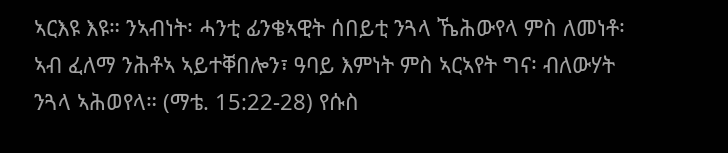ኣርእዩ እዩ። ንኣብነት፡ ሓንቲ ፊንቄኣዊት ሰበይቲ ንጓላ ኼሕውየላ ምስ ለመነቶ፡ ኣብ ፈለማ ንሕቶኣ ኣይተቐበሎን፣ ዓባይ እምነት ምስ ኣርኣየት ግና፡ ብለውሃት ንጓላ ኣሕወየላ። (ማቴ. 15:22-28) የሱስ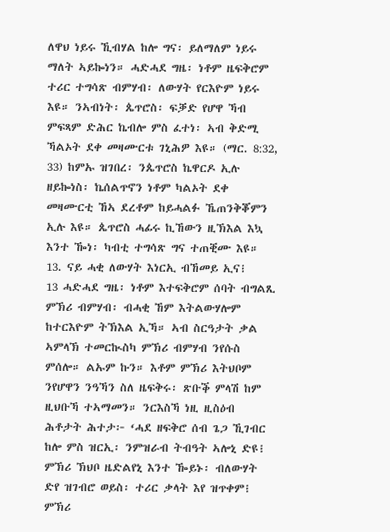ለዋህ ነይሩ ኺብሃል ከሎ ግና፡ ይለማለም ነይሩ ማለት ኣይኰነን። ሓድሓደ ግዜ፡ ነቶም ዜፍቅሮም ተሪር ተግሳጽ ብምሃብ፡ ለውሃት የርእዮም ነይሩ እዩ። ንኣብነት፡ ጴጥሮስ፡ ፍቓድ የሆዋ ኻብ ምፍጻም ድሕር ኬብሎ ምስ ፈተነ፡ ኣብ ቅድሚ ኻልኦት ደቀ መዛሙርቱ ገኒሕዎ እዩ። (ማር. 8:32, 33) ከምኡ ዝገበረ፡ ንጴጥሮስ ኬዋርዶ ኢሉ ዘይኰነስ፡ ኬሰልጥኖን ነቶም ካልኦት ደቀ መዛሙርቲ ኸኣ ደረቶም ከይሓልፉ ኼጠንቅቖምን ኢሉ እዩ። ጴጥሮስ ሓፊሩ ኪኸውን ዚኽእል እኳ እንተ ዀነ፡ ካብቲ ተግሳጽ ግና ተጠቒሙ እዩ።
13. ናይ ሓቂ ለውሃት እነርኢ ብኸመይ ኢና፧
13 ሓድሓደ ግዜ፡ ነቶም እተፍቅሮም ሰባት ብግልጺ ምኽሪ ብምሃብ፡ ብሓቂ ኸም እትልውሃሎም ከተርእዮም ትኽእል ኢኻ። ኣብ ስርዓታት ቃል ኣምላኽ ተመርኲስካ ምኽሪ ብምሃብ ንየሱስ ምሰሎ። ልኡም ኩን። እቶም ምኽሪ እትህቦም ንየሆዋን ንዓኻን ስለ ዜፍቅሩ፡ ጽቡቕ ምላሽ ከም ዚህቡኻ ተኣማመን። ንርእስኻ ነዚ ዚስዕብ ሕቶታት ሕተታ፦ ‘ሓደ ዘፍቅሮ ሰብ ጌጋ ኺገብር ከሎ ምስ ዝርኢ፡ ንምዝራብ ትብዓት ኣሎኒ ድዩ፧ ምኽሪ ኽህቦ ዜድልየኒ እንተ ዀይኑ፡ ብለውሃት ድየ ዝገብሮ ወይስ፡ ተሪር ቃላት እየ ዝጥቀም፧ ምኽሪ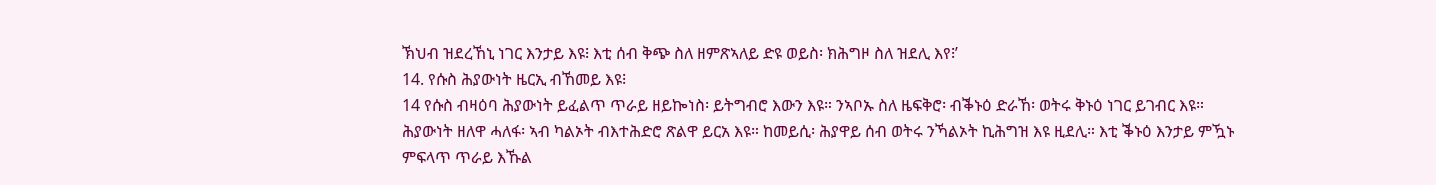ኽህብ ዝደረኸኒ ነገር እንታይ እዩ፧ እቲ ሰብ ቅጭ ስለ ዘምጽኣለይ ድዩ ወይስ፡ ክሕግዞ ስለ ዝደሊ እየ፧’
14. የሱስ ሕያውነት ዜርኢ ብኸመይ እዩ፧
14 የሱስ ብዛዕባ ሕያውነት ይፈልጥ ጥራይ ዘይኰነስ፡ ይትግብሮ እውን እዩ። ንኣቦኡ ስለ ዜፍቅሮ፡ ብቕኑዕ ድራኸ፡ ወትሩ ቅኑዕ ነገር ይገብር እዩ። ሕያውነት ዘለዋ ሓለፋ፡ ኣብ ካልኦት ብእተሕድሮ ጽልዋ ይርአ እዩ። ከመይሲ፡ ሕያዋይ ሰብ ወትሩ ንኻልኦት ኪሕግዝ እዩ ዚደሊ። እቲ ቕኑዕ እንታይ ምዃኑ ምፍላጥ ጥራይ እኹል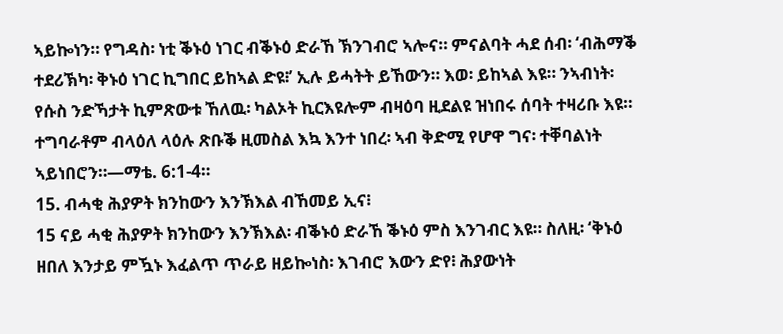ኣይኰነን። የግዳስ፡ ነቲ ቕኑዕ ነገር ብቕኑዕ ድራኸ ኽንገብሮ ኣሎና። ምናልባት ሓደ ሰብ፡ ‘ብሕማቕ ተደሪኽካ፡ ቅኑዕ ነገር ኪግበር ይከኣል ድዩ፧’ ኢሉ ይሓትት ይኸውን። እወ፡ ይከኣል እዩ። ንኣብነት፡ የሱስ ንድኻታት ኪምጽውቱ ኸለዉ፡ ካልኦት ኪርእዩሎም ብዛዕባ ዚደልዩ ዝነበሩ ሰባት ተዛሪቡ እዩ። ተግባራቶም ብላዕለ ላዕሉ ጽቡቕ ዚመስል እኳ እንተ ነበረ፡ ኣብ ቅድሚ የሆዋ ግና፡ ተቐባልነት ኣይነበሮን።—ማቴ. 6:1-4።
15. ብሓቂ ሕያዎት ክንከውን እንኽእል ብኸመይ ኢና፧
15 ናይ ሓቂ ሕያዎት ክንከውን እንኽእል፡ ብቕኑዕ ድራኸ ቕኑዕ ምስ እንገብር እዩ። ስለዚ፡ ‘ቅኑዕ ዘበለ እንታይ ምዃኑ እፈልጥ ጥራይ ዘይኰነስ፡ እገብሮ እውን ድየ፧ ሕያውነት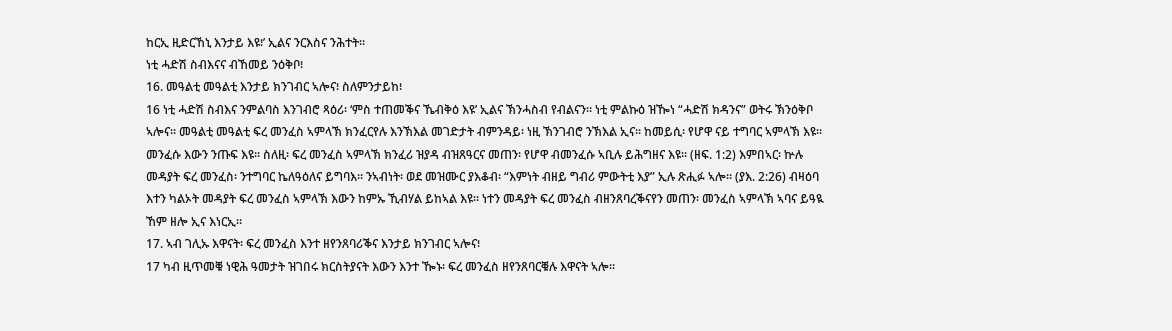ከርኢ ዚድርኸኒ እንታይ እዩ፧’ ኢልና ንርእስና ንሕተት።
ነቲ ሓድሽ ስብእናና ብኸመይ ንዕቅቦ፧
16. መዓልቲ መዓልቲ እንታይ ክንገብር ኣሎና፧ ስለምንታይከ፧
16 ነቲ ሓድሽ ስብእና ንምልባስ እንገብሮ ጻዕሪ፡ ‘ምስ ተጠመቕና ኼብቅዕ እዩ’ ኢልና ኽንሓስብ የብልናን። ነቲ ምልኩዕ ዝዀነ “ሓድሽ ክዳንና” ወትሩ ኽንዕቅቦ ኣሎና። መዓልቲ መዓልቲ ፍረ መንፈስ ኣምላኽ ክንፈርየሉ እንኽእል መገድታት ብምንዳይ፡ ነዚ ኽንገብሮ ንኽእል ኢና። ከመይሲ፡ የሆዋ ናይ ተግባር ኣምላኽ እዩ። መንፈሱ እውን ንጡፍ እዩ። ስለዚ፡ ፍረ መንፈስ ኣምላኽ ክንፈሪ ዝያዳ ብዝጸዓርና መጠን፡ የሆዋ ብመንፈሱ ኣቢሉ ይሕግዘና እዩ። (ዘፍ. 1:2) እምበኣር፡ ኵሉ መዳያት ፍረ መንፈስ፡ ንተግባር ኬለዓዕለና ይግባእ። ንኣብነት፡ ወደ መዝሙር ያእቆብ፡ “እምነት ብዘይ ግብሪ ምውትቲ እያ” ኢሉ ጽሒፉ ኣሎ። (ያእ. 2:26) ብዛዕባ እተን ካልኦት መዳያት ፍረ መንፈስ ኣምላኽ እውን ከምኡ ኺብሃል ይከኣል እዩ። ነተን መዳያት ፍረ መንፈስ ብዘንጸባረቕናየን መጠን፡ መንፈስ ኣምላኽ ኣባና ይዓዪ ኸም ዘሎ ኢና እነርኢ።
17. ኣብ ገሊኡ እዋናት፡ ፍረ መንፈስ እንተ ዘየንጸባሪቕና እንታይ ክንገብር ኣሎና፧
17 ካብ ዚጥመቑ ነዊሕ ዓመታት ዝገበሩ ክርስትያናት እውን እንተ ዀኑ፡ ፍረ መንፈስ ዘየንጸባርቑሉ እዋናት ኣሎ።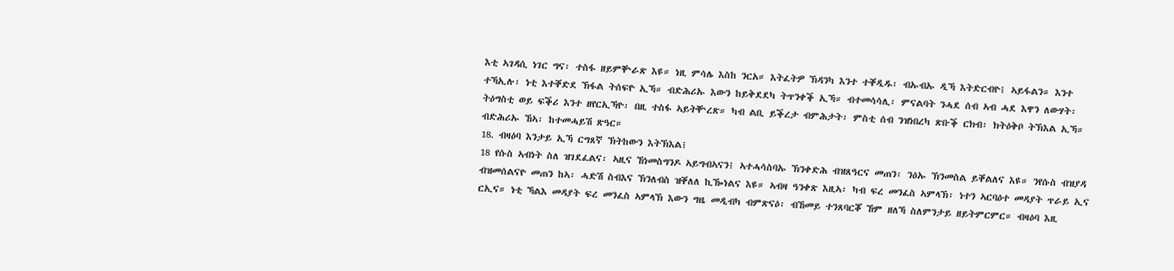እቲ ኣገዳሲ ነገር ግና፡ ተስፋ ዘይምቝራጽ እዩ። ነዚ ምሳሌ እስከ ንርአ። እትፈትዎ ኽዳንካ እንተ ተቐዲዱ፡ ብኡብኡ ዲኻ እትድርብዮ፧ ኣይፋልን። እንተ ተኻኢሉ፡ ነቲ እተቐድደ ኽፋል ትሰፍዮ ኢኻ። ብድሕሪኡ እውን ከይቅደደካ ትጥንቀቕ ኢኻ። ብተመሳሳሊ፡ ምናልባት ንሓደ ሰብ ኣብ ሓደ እዋን ለውሃት፡ ትዕግስቲ ወይ ፍቕሪ እንተ ዘየርኢኻዮ፡ በዚ ተስፋ ኣይትቝረጽ። ካብ ልቢ ይቕረታ ብምሕታት፡ ምስቲ ሰብ ንዝነበረካ ጽቡቕ ርክብ፡ ክትዕቅቦ ትኽእል ኢኻ። ብድሕሪኡ ኸኣ፡ ከተመሓይሽ ጽዓር።
18. ብዛዕባ እንታይ ኢኻ ርግጸኛ ኽትከውን እትኽእል፧
18 የሱስ ኣብነት ስለ ዝገደፈልና፡ ኣዚና ኸነመስግንዶ ኣይግብኣናን፧ ኣተሓሳስባኡ ኽንቀድሕ ብዝጸዓርና መጠን፡ ንዕኡ ኽንመስል ይቐልለና እዩ። ንየሱስ ብዝያዳ ብዝመሰልናዮ መጠን ከኣ፡ ሓድሽ ስብእና ኽንለብስ ዝቐለለ ኪዀነልና እዩ። ኣብዛ ዓንቀጽ እዚኣ፡ ካብ ፍረ መንፈስ ኣምላኽ፡ ነተን ኣርባዕተ መዳያት ጥራይ ኢና ርኢና። ነቲ ኻልእ መዳያት ፍረ መንፈስ ኣምላኽ እውን ግዜ መዲብካ ብምጽናዕ፡ ብኸመይ ተንጸባርቖ ኸም ዘለኻ ስለምንታይ ዘይትምርምር። ብዛዕባ እዚ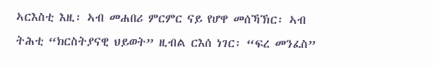ኣርእስቲ እዚ፡ ኣብ መሐበሪ ምርምር ናይ የሆዋ መሰኻኽር፡ ኣብ ትሕቲ “ክርስትያናዊ ህይወት” ዚብል ርእሰ ነገር፡ “ፍረ መንፈስ”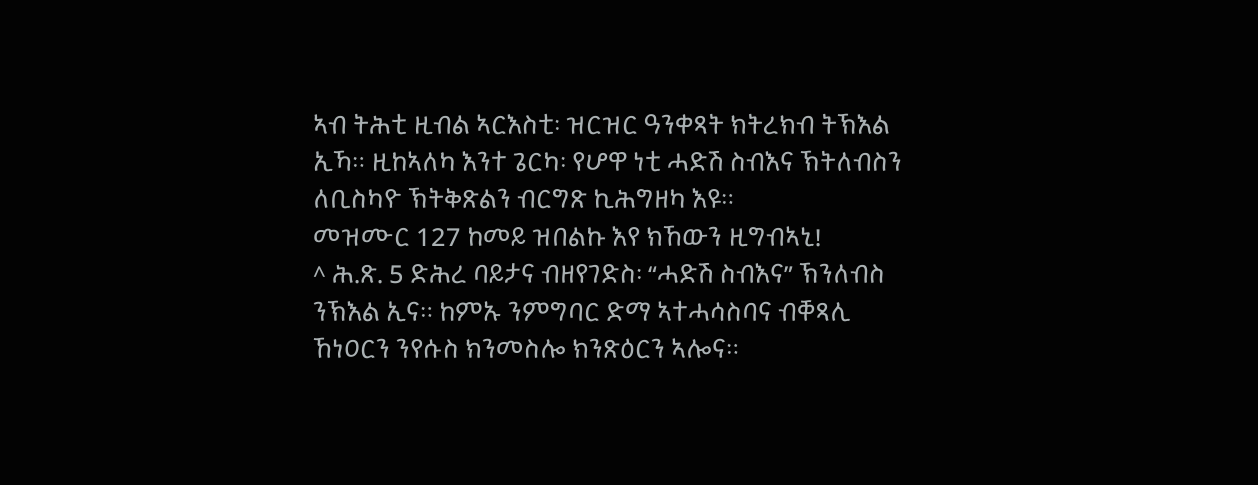ኣብ ትሕቲ ዚብል ኣርእስቲ፡ ዝርዝር ዓንቀጻት ክትረክብ ትኽእል ኢኻ። ዚከኣለካ እንተ ጌርካ፡ የሆዋ ነቲ ሓድሽ ስብእና ኽትለብስን ለቢስካዮ ኽትቅጽልን ብርግጽ ኪሕግዘካ እዩ።
መዝሙር 127 ከመይ ዝበልኩ እየ ክኸውን ዚግብኣኒ!
^ ሕ.ጽ. 5 ድሕረ ባይታና ብዘየገድስ፡ “ሓድሽ ስብእና” ኽንለብስ ንኽእል ኢና። ከምኡ ንምግባር ድማ ኣተሓሳስባና ብቐጻሊ ኸነዐርን ንየሱስ ክንመስሎ ክንጽዕርን ኣሎና።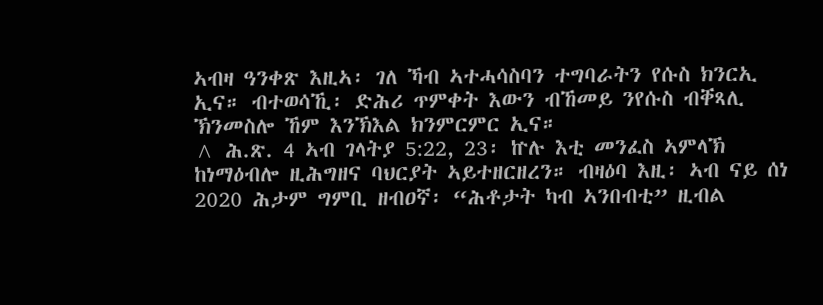ኣብዛ ዓንቀጽ እዚኣ፡ ገለ ኻብ ኣተሓሳስባን ተግባራትን የሱስ ክንርኢ ኢና። ብተወሳኺ፡ ድሕሪ ጥምቀት እውን ብኸመይ ንየሱስ ብቐጻሊ ኽንመስሎ ኸም እንኽእል ክንምርምር ኢና።
^ ሕ.ጽ. 4 ኣብ ገላትያ 5:22, 23፡ ኵሉ እቲ መንፈስ ኣምላኽ ከነማዕብሎ ዚሕግዘና ባህርያት ኣይተዘርዘረን። ብዛዕባ እዚ፡ ኣብ ናይ ሰነ 2020 ሕታም ግምቢ ዘብዐኛ፡ “ሕቶታት ካብ ኣንበብቲ” ዚብል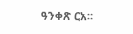ዓንቀጽ ርአ።